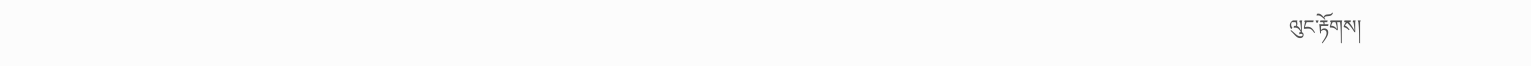ལུང་རྟོགས།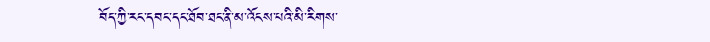བོད་ཀྱི་རང་དབང་དང་ཐོབ་ཐང་ནི་མ་འོངས་པའི་མི་རིགས་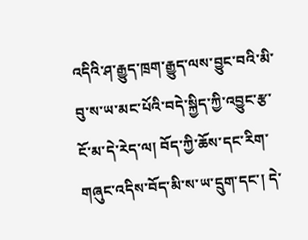འདིའི་ཤ་རྒྱུད་ཁྲག་རྒྱུད་ལས་བྱུང་བའི་མི་བུ་ས་ཡ་མང་པོའི་བདེ་སྐྱིད་ཀྱི་འབྱུང་རྩ་ངོ་མ་དེ་རེད་ལ། བོད་ཀྱི་ཆོས་དང་རིག་གཞུང་འདིས་བོད་མི་ས་ཡ་དྲུག་དང་། དེ་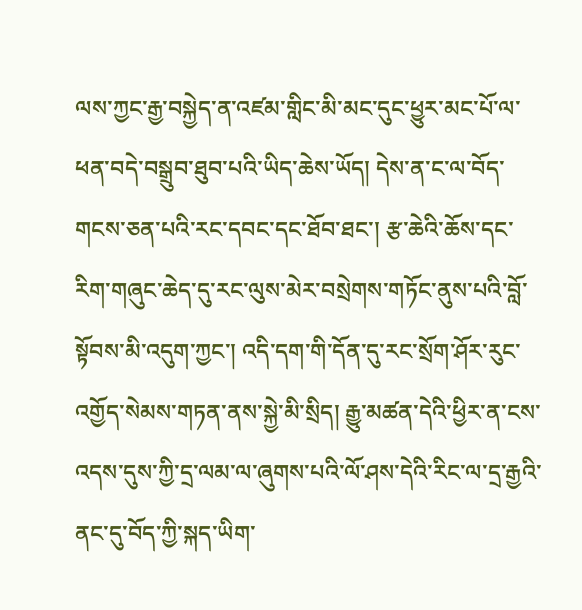ལས་ཀྱང་རྒྱ་བསྐྱེད་ན་འཛམ་གླིང་མི་མང་དུང་ཕྱུར་མང་པོ་ལ་ཕན་བདེ་བསྒྲུབ་ཐུབ་པའི་ཡིད་ཆེས་ཡོད། དེས་ན་ང་ལ་བོད་གངས་ཅན་པའི་རང་དབང་དང་ཐོབ་ཐང་། རྩ་ཆེའི་ཆོས་དང་རིག་གཞུང་ཆེད་དུ་རང་ལུས་མེར་བསྲེགས་གཏོང་ནུས་པའི་བློ་སྟོབས་མི་འདུག་ཀྱང་། འདི་དག་གི་དོན་དུ་རང་སྲོག་ཤོར་རུང་འགྱོད་སེམས་གཏན་ནས་སྐྱེ་མི་སྲིད། རྒྱུ་མཚན་དེའི་ཕྱིར་ན་ངས་འདས་དུས་ཀྱི་དྲ་ལམ་ལ་ཞུགས་པའི་ལོ་ཤས་དེའི་རིང་ལ་དྲ་རྒྱའི་ནང་དུ་བོད་ཀྱི་སྐད་ཡིག་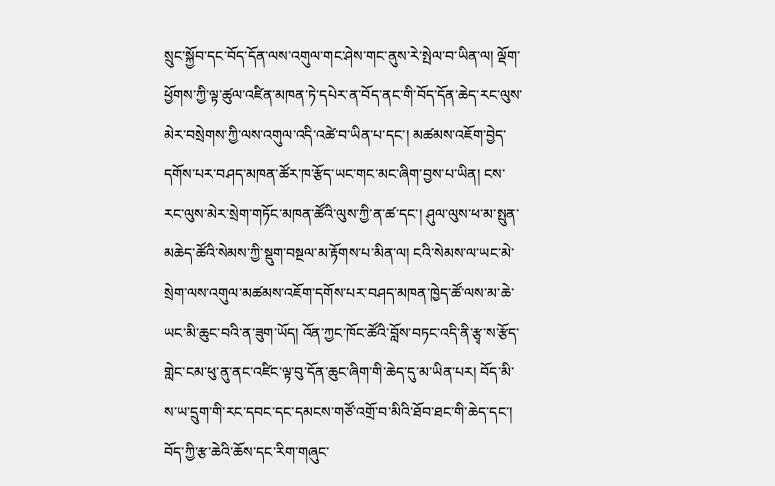སྲུང་སྐྱོབ་དང་བོད་དོན་ལས་འགུལ་གང་ཤེས་གང་ནུས་རེ་སྤེལ་བ་ཡིན་ལ། ལྡོག་ཕྱོགས་ཀྱི་ལྟ་ཚུལ་འཛིན་མཁན་ཏེ་དཔེར་ན་བོད་ནང་གི་བོད་དོན་ཆེད་རང་ལུས་མེར་བསྲེགས་ཀྱི་ལས་འགུལ་འདི་འཚེ་བ་ཡིན་པ་དང་། མཚམས་འཇོག་བྱེད་དགོས་པར་བཤད་མཁན་ཚོར་ཁ་རྩོད་ཡང་གང་མང་ཞིག་བྱས་པ་ཡིན། ངས་རང་ལུས་མེར་སྲེག་གཏོང་མཁན་ཚོའི་ལུས་ཀྱི་ན་ཚ་དང་། ཤུལ་ལུས་ཕ་མ་སྤུན་མཆེད་ཚོའི་སེམས་ཀྱི་སྡུག་བསྔལ་མ་རྟོགས་པ་མིན་ལ། ངའི་སེམས་ལ་ཡང་མེ་སྲེག་ལས་འགུལ་མཚམས་འཇོག་དགོས་པར་བཤད་མཁན་ཁྱེད་ཚོ་ལས་མ་ཆེ་ཡང་མི་ཆུང་བའི་ན་ཟུག་ཡོད། འོན་ཀྱང་ཁོང་ཚོའི་བློས་བཏང་འདི་ནི་རྩྭ་ས་རྩོད་གླེང་ངམ་ཕུ་ནུ་ནང་འཛིང་ལྟ་བུ་དོན་ཆུང་ཞིག་གི་ཆེད་དུ་མ་ཡིན་པར། བོད་མི་ས་ཡ་དྲུག་གི་རང་དབང་དང་དམངས་གཙོ་འགྲོ་བ་མིའི་ཐོབ་ཐང་གི་ཆེད་དང་། བོད་ཀྱི་རྩ་ཆེའི་ཆོས་དང་རིག་གཞུང་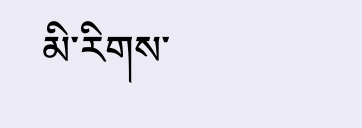མི་རིགས་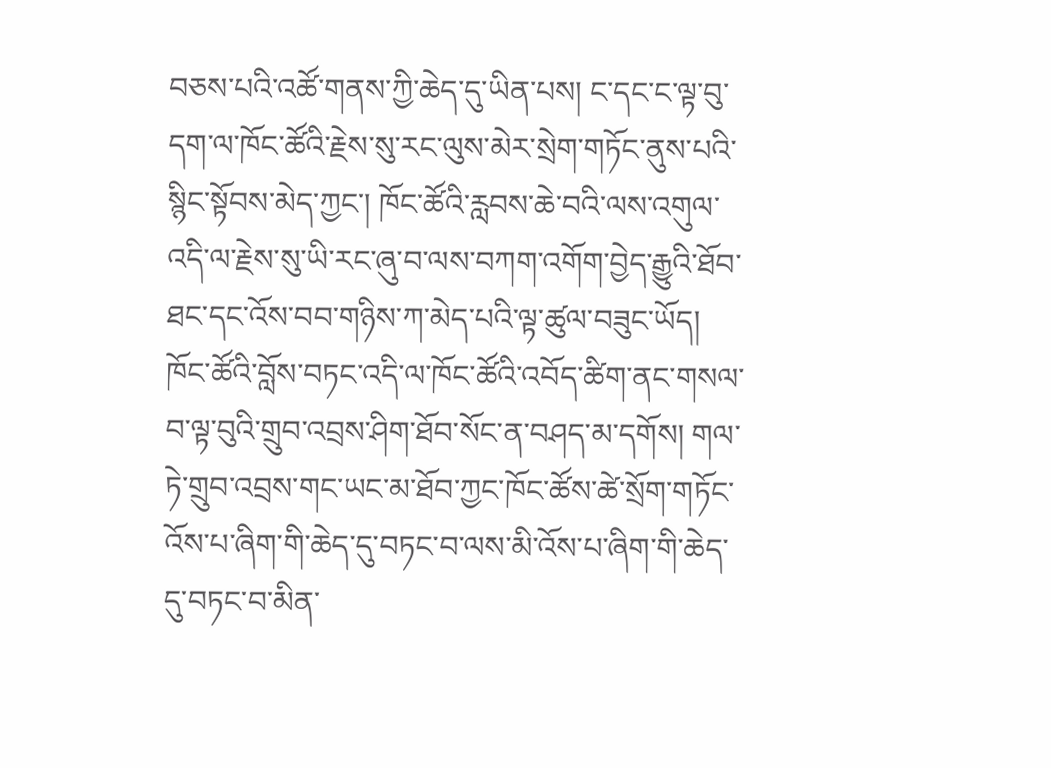བཅས་པའི་འཚོ་གནས་ཀྱི་ཆེད་དུ་ཡིན་པས། ང་དང་ང་ལྟ་བུ་དག་ལ་ཁོང་ཚོའི་རྗེས་སུ་རང་ལུས་མེར་སྲེག་གཏོང་ནུས་པའི་སྙིང་སྟོབས་མེད་ཀྱང་། ཁོང་ཚོའི་རླབས་ཆེ་བའི་ལས་འགུལ་འདི་ལ་རྗེས་སུ་ཡི་རང་ཞུ་བ་ལས་བཀག་འགོག་བྱེད་རྒྱུའི་ཐོབ་ཐང་དང་འོས་བབ་གཉིས་ཀ་མེད་པའི་ལྟ་ཚུལ་བཟུང་ཡོད། ཁོང་ཚོའི་བློས་བཏང་འདི་ལ་ཁོང་ཚོའི་འབོད་ཚིག་ནང་གསལ་བ་ལྟ་བུའི་གྲུབ་འབྲས་ཤིག་ཐོབ་སོང་ན་བཤད་མ་དགོས། གལ་ཏེ་གྲུབ་འབྲས་གང་ཡང་མ་ཐོབ་ཀྱང་ཁོང་ཚོས་ཚེ་སྲོག་གཏོང་འོས་པ་ཞིག་གི་ཆེད་དུ་བཏང་བ་ལས་མི་འོས་པ་ཞིག་གི་ཆེད་དུ་བཏང་བ་མིན་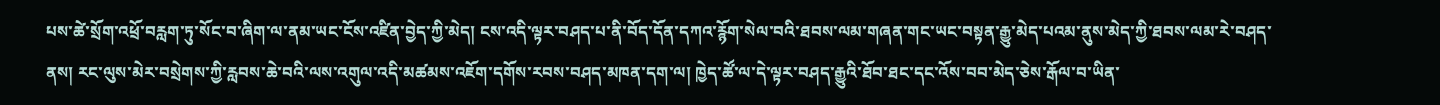པས་ཚེ་སྲོག་འཕྲོ་བརླག་ཏུ་སོང་བ་ཞིག་ལ་ནམ་ཡང་ངོས་འཛིན་བྱེད་ཀྱི་མེད། ངས་འདི་ལྟར་བཤད་པ་ནི་བོད་དོན་དཀའ་རྙོག་སེལ་བའི་ཐབས་ལམ་གཞན་གང་ཡང་བསྟན་རྒྱུ་མེད་པའམ་ནུས་མེད་ཀྱི་ཐབས་ལམ་རེ་བཤད་ནས། རང་ལུས་མེར་བསྲེགས་ཀྱི་རླབས་ཆེ་བའི་ལས་འགུལ་འདི་མཚམས་འཇོག་དགོས་རབས་བཤད་མཁན་དག་ལ། ཁྱེད་ཚོ་ལ་དེ་ལྟར་བཤད་རྒྱུའི་ཐོབ་ཐང་དང་འོས་བབ་མེད་ཅེས་རྒོལ་བ་ཡིན་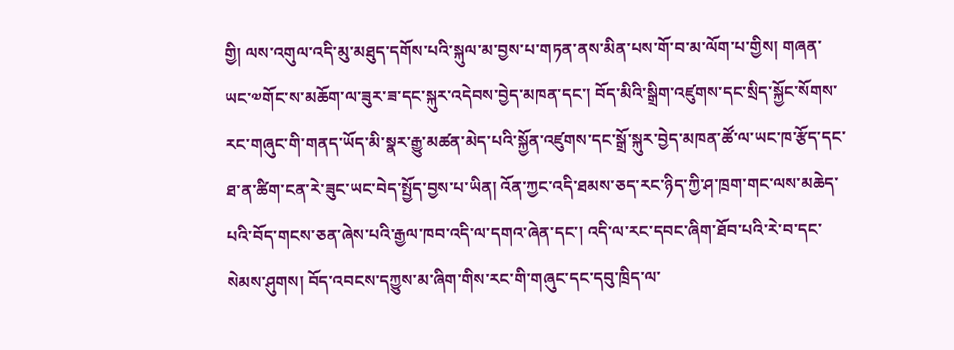གྱི། ལས་འགུལ་འདི་མུ་མཐུད་དགོས་པའི་སྐུལ་མ་བྱས་པ་གཏན་ནས་མིན་པས་གོ་བ་མ་ལོག་པ་གྱིས། གཞན་ཡང་༧གོང་ས་མཆོག་ལ་ཟུར་ཟ་དང་སྐུར་འདེབས་བྱེད་མཁན་དང་། བོད་མིའི་སྒྲིག་འཛུགས་དང་སྲིད་སྐྱོང་སོགས་རང་གཞུང་གི་གནད་ཡོད་མི་སྣར་རྒྱུ་མཚན་མེད་པའི་སྐྱོན་འཛུགས་དང་སྒྲོ་སྐུར་བྱེད་མཁན་ཚོ་ལ་ཡང་ཁ་རྩོད་དང་ཐ་ན་ཚིག་ངན་རེ་ཟུང་ཡང་བེད་སྤྱོད་བྱས་པ་ཡིན། འོན་ཀྱང་འདི་ཐམས་ཅད་རང་ཉིད་ཀྱི་ཤ་ཁྲག་གང་ལས་མཆེད་པའི་བོད་གངས་ཅན་ཞེས་པའི་རྒྱལ་ཁབ་འདི་ལ་དགའ་ཞེན་དང་། འདི་ལ་རང་དབང་ཞིག་ཐོབ་པའི་རེ་བ་དང་སེམས་ཤུགས། བོད་འབངས་དཀྱུས་མ་ཞིག་གིས་རང་གི་གཞུང་དང་དབུ་ཁྲིད་ལ་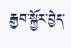རྒྱབ་སྐྱོར་བྱེད་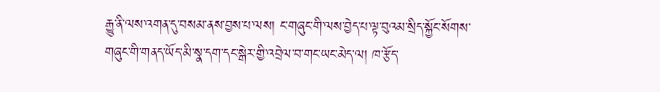རྒྱུ་ནི་ལས་འགན་དུ་བསམ་ནས་བྱས་པ་ལས། ང་གཞུང་གི་ལས་བྱེད་པ་ལྟ་བུའམ་སྲིད་སྐྱོང་སོགས་གཞུང་གི་གནད་ཡོད་མི་སྣ་དག་དང་སྒེར་གྱི་འབྲེལ་བ་གང་ཡང་མེད་ལ། ཁ་རྩོད་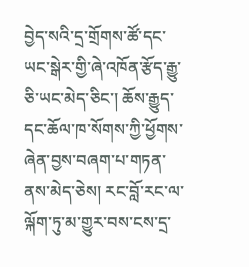བྱེད་སའི་དྲ་གྲོགས་ཚོ་དང་ཡང་སྒེར་གྱི་ཞེ་འཁོན་རྩོད་རྒྱུ་ཅི་ཡང་མེད་ཅིང་། ཆོས་རྒྱུད་དང་ཆོལ་ཁ་སོགས་ཀྱི་ཕྱོགས་ཞེན་བྱས་བཞག་པ་གཏན་ནས་མེད་ཅེས། རང་བློ་རང་ལ་ལྐོག་ཏུ་མ་གྱུར་བས་ངས་དྲ་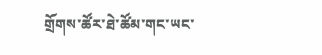གྲོགས་ཚོར་ཐེ་ཚོམ་གང་ཡང་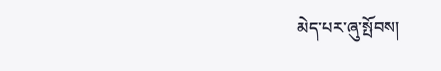མེད་པར་ཞུ་སྤོབས།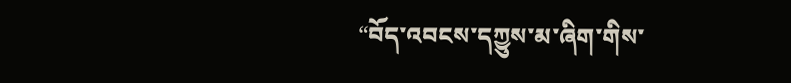“བོད་འབངས་དཀྱུས་མ་ཞིག་གིས་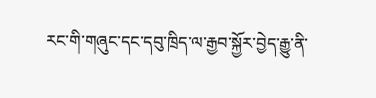རང་གི་གཞུང་དང་དབུ་ཁྲིད་ལ་རྒྱབ་སྐྱོར་བྱེད་རྒྱུ་ནི་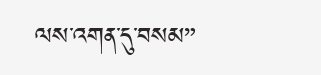ལས་འགན་དུ་བསམ”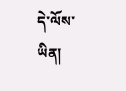དེ་ལོས་ཡིན།